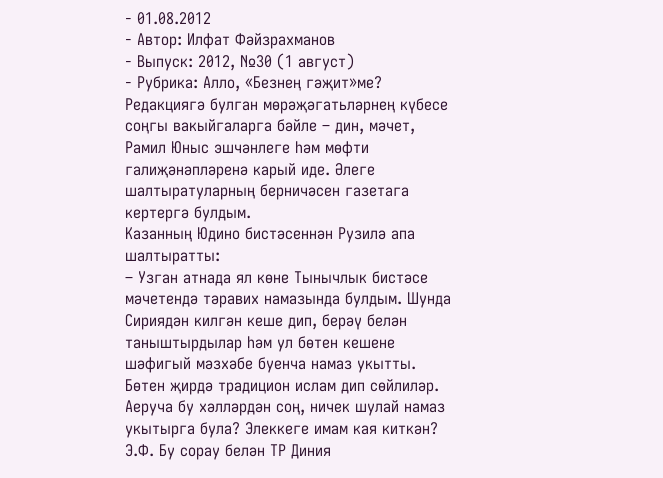- 01.08.2012
- Автор: Илфат Фәйзрахманов
- Выпуск: 2012, №30 (1 август)
- Рубрика: Алло, «Безнең гәҗит»ме?
Редакциягә булган мөрәҗәгатьләрнең күбесе соңгы вакыйгаларга бәйле – дин, мәчет, Рамил Юныс эшчәнлеге һәм мөфти галиҗәнәпләренә карый иде. Әлеге шалтыратуларның берничәсен газетага кертергә булдым.
Казанның Юдино бистәсеннән Рузилә апа шалтыратты:
– Узган атнада ял көне Тынычлык бистәсе мәчетендә тәравих намазында булдым. Шунда Сириядән килгән кеше дип, берәү белән таныштырдылар һәм ул бөтен кешене шәфигый мәзхәбе буенча намаз укытты. Бөтен җирдә традицион ислам дип сөйлиләр. Аеруча бу хәлләрдән соң, ничек шулай намаз укытырга була? Элеккеге имам кая киткән?
Э.Ф. Бу сорау белән ТР Диния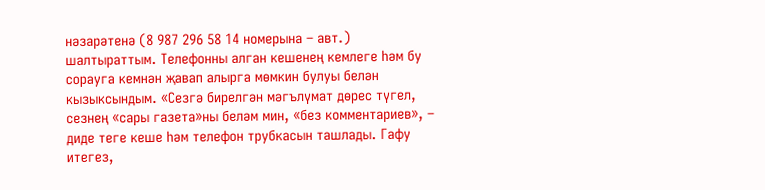нәзарәтенә (8 987 296 58 14 номерына – авт.) шалтыраттым. Телефонны алган кешенең кемлеге һәм бу сорауга кемнән җавап алырга мөмкин булуы белән кызыксындым. «Сезгә бирелгән мәгълүмат дөрес түгел, сезнең «сары газета»ны беләм мин, «без комментариев», – диде теге кеше һәм телефон трубкасын ташлады. Гафу итегез,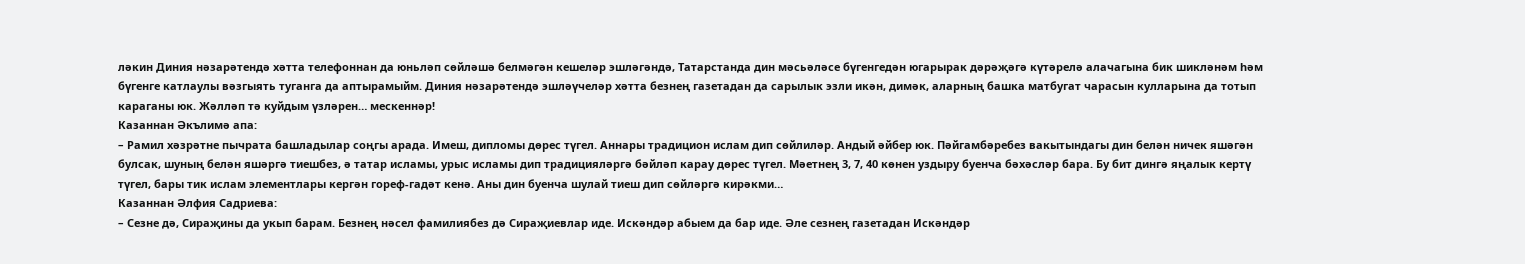ләкин Диния нәзарәтендә хәтта телефоннан да юньләп сөйләшә белмәгән кешеләр эшләгәндә, Татарстанда дин мәсьәләсе бүгенгедән югарырак дәрәҗәгә күтәрелә алачагына бик шикләнәм һәм бүгенге катлаулы вәзгыять туганга да аптырамыйм. Диния нәзарәтендә эшләүчеләр хәтта безнең газетадан да сарылык эзли икән, димәк, аларның башка матбугат чарасын кулларына да тотып караганы юк. Жәлләп тә куйдым үзләрен… мескеннәр!
Казаннан Әкълимә апа:
– Рамил хәзрәтне пычрата башладылар соңгы арада. Имеш, дипломы дөрес түгел. Аннары традицион ислам дип сөйлиләр. Андый әйбер юк. Пәйгамбәребез вакытындагы дин белән ничек яшәгән булсак, шуның белән яшәргә тиешбез, ә татар исламы, урыс исламы дип традицияләргә бәйләп карау дөрес түгел. Мәетнең 3, 7, 40 көнен уздыру буенча бәхәсләр бара. Бу бит дингә яңалык кертү түгел, бары тик ислам элементлары кергән гореф-гадәт кенә. Аны дин буенча шулай тиеш дип сөйләргә кирәкми…
Казаннан Әлфия Садриева:
– Сезне дә, Сираҗины да укып барам. Безнең нәсел фамилиябез дә Сираҗиевлар иде. Искәндәр абыем да бар иде. Әле сезнең газетадан Искәндәр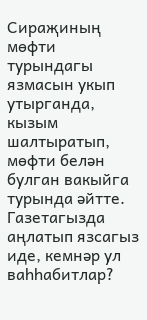Сираҗиның мөфти турындагы язмасын укып утырганда, кызым шалтыратып, мөфти белән булган вакыйга турында әйтте. Газетагызда аңлатып язсагыз иде, кемнәр ул ваһһабитлар?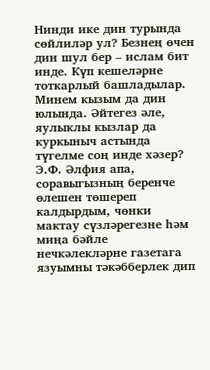Нинди ике дин турында сөйлиләр ул? Безнең өчен дин шул бер – ислам бит инде. Күп кешеләрне тоткарлый башладылар. Минем кызым да дин юлында. Әйтегез әле, яулыклы кызлар да куркыныч астында түгелме соң инде хәзер?
Э.Ф. Әлфия апа, соравыгызның беренче өлешен төшереп калдырдым, чөнки мактау сүзләрегезне һәм миңа бәйле нечкәлекләрне газетага язуымны тәкәбберлек дип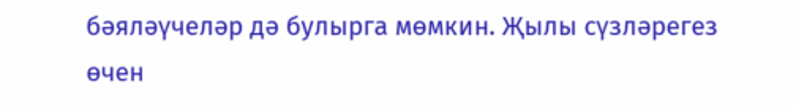бәяләүчеләр дә булырга мөмкин. Җылы сүзләрегез өчен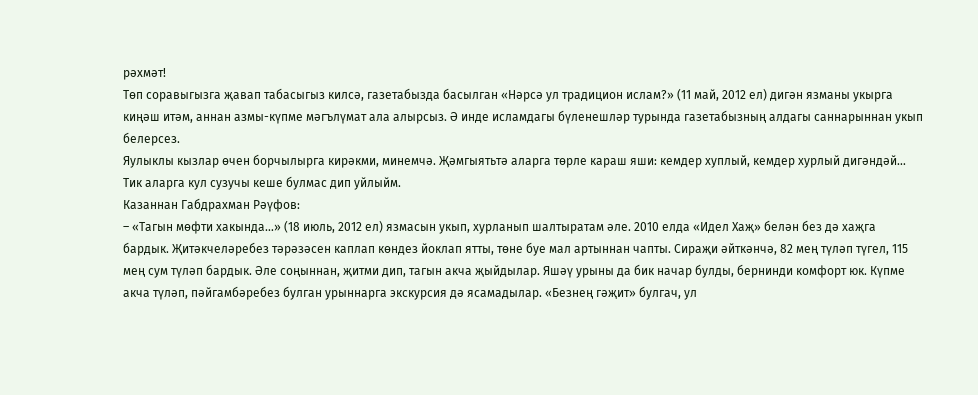рәхмәт!
Төп соравыгызга җавап табасыгыз килсә, газетабызда басылган «Нәрсә ул традицион ислам?» (11 май, 2012 ел) дигән язманы укырга киңәш итәм, аннан азмы-күпме мәгълүмат ала алырсыз. Ә инде исламдагы бүленешләр турында газетабызның алдагы саннарыннан укып белерсез.
Яулыклы кызлар өчен борчылырга кирәкми, минемчә. Җәмгыятьтә аларга төрле караш яши: кемдер хуплый, кемдер хурлый дигәндәй… Тик аларга кул сузучы кеше булмас дип уйлыйм.
Казаннан Габдрахман Рәүфов:
– «Тагын мөфти хакында…» (18 июль, 2012 ел) язмасын укып, хурланып шалтыратам әле. 2010 елда «Идел Хаҗ» белән без дә хаҗга бардык. Җитәкчеләребез тәрәзәсен каплап көндез йоклап ятты, төне буе мал артыннан чапты. Сираҗи әйткәнчә, 82 мең түләп түгел, 115 мең сум түләп бардык. Әле соңыннан, җитми дип, тагын акча җыйдылар. Яшәү урыны да бик начар булды, бернинди комфорт юк. Күпме акча түләп, пәйгамбәребез булган урыннарга экскурсия дә ясамадылар. «Безнең гәҗит» булгач, ул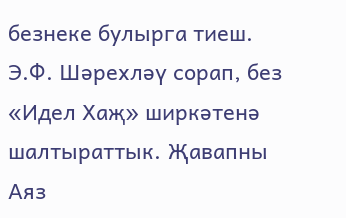безнеке булырга тиеш.
Э.Ф. Шәрехләү сорап, без «Идел Хаҗ» ширкәтенә шалтыраттык. Җавапны Аяз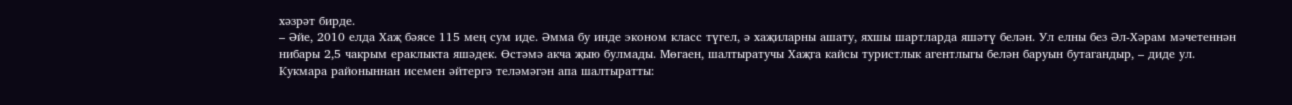хәзрәт бирде.
– Әйе, 2010 елда Хаҗ бәясе 115 мең сум иде. Әмма бу инде эконом класс түгел, ә хаҗиларны ашату, яхшы шартларда яшәтү белән. Ул елны без Әл-Хәрам мәчетеннән нибары 2,5 чакрым ераклыкта яшәдек. Өстәмә акча җыю булмады. Мөгаен, шалтыратучы Хаҗга кайсы туристлык агентлыгы белән баруын бутагандыр, – диде ул.
Кукмара районыннан исемен әйтергә теләмәгән апа шалтыратты: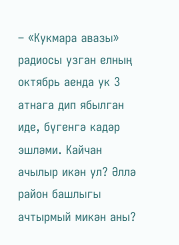– «Кукмара авазы» радиосы узган елның октябрь аенда ук 3 атнага дип ябылган иде, бүгенгә кадәр эшләми. Кайчан ачылыр икән ул? Әллә район башлыгы ачтырмый микән аны?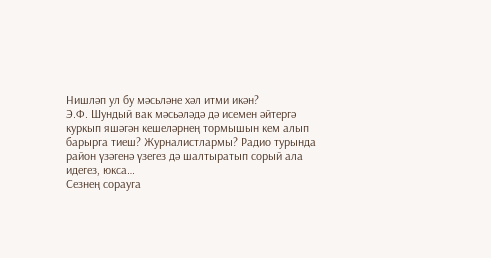Нишләп ул бу мәсьләне хәл итми икән?
Э.Ф. Шундый вак мәсьәләдә дә исемен әйтергә куркып яшәгән кешеләрнең тормышын кем алып барырга тиеш? Журналистлармы? Радио турында район үзәгенә үзегез дә шалтыратып сорый ала идегез, юкса…
Сезнең сорауга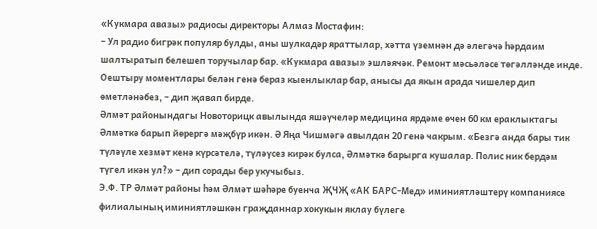«Кукмара авазы» радиосы директоры Алмаз Мостафин:
– Ул радио бигрәк популяр булды, аны шулкадәр яраттылар, хәтта үземнән дә әлегәчә һәрдаим шалтыратып белешеп торучылар бар. «Кукмара авазы» эшләячәк. Ремонт мәсьәләсе төгәлләнде инде. Оештыру моментлары белән генә бераз кыенлыклар бар, анысы да якын арада чишелер дип өметләнәбез, – дип җавап бирде.
Әлмәт районындагы Новоторицк авылында яшәүчеләр медицина ярдәме өчен 60 км ераклыктагы Әлмәткә барып йөрергә мәҗбүр икән. Ә Яңа Чишмәгә авылдан 20 генә чакрым. «Безгә анда бары тик түләүле хезмәт кенә күрсәтелә, түләүсез кирәк булса, Әлмәткә барырга кушалар. Полис ник бердәм түгел икән ул?» – дип сорады бер укучыбыз.
Э.Ф. ТР Әлмәт районы һәм Әлмәт шәһәре буенча ҖЧҖ «АК БАРС-Мед» иминиятләштерү компаниясе филиалының иминиятләшкән граҗданнар хокукын яклау бүлеге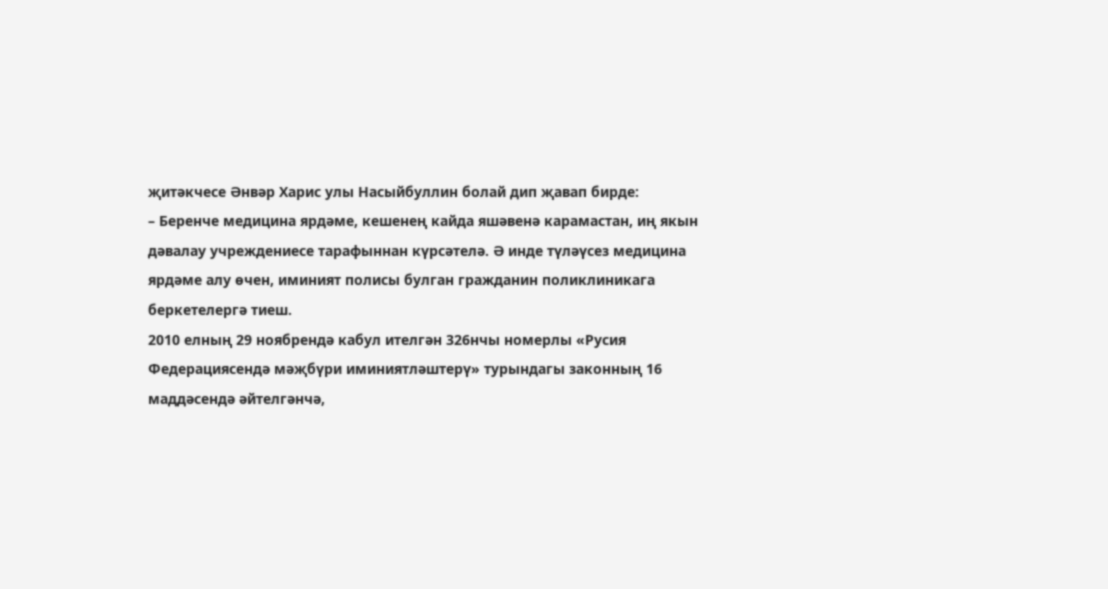җитәкчесе Әнвәр Харис улы Насыйбуллин болай дип җавап бирде:
– Беренче медицина ярдәме, кешенең кайда яшәвенә карамастан, иң якын дәвалау учреждениесе тарафыннан күрсәтелә. Ә инде түләүсез медицина ярдәме алу өчен, иминият полисы булган гражданин поликлиникага беркетелергә тиеш.
2010 елның 29 ноябрендә кабул ителгән 326нчы номерлы «Русия Федерациясендә мәҗбүри иминиятләштерү» турындагы законның 16 маддәсендә әйтелгәнчә,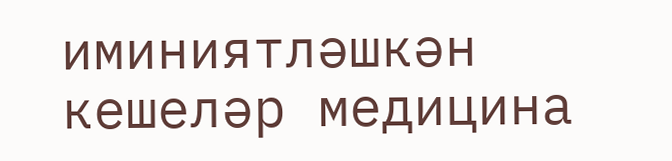иминиятләшкән кешеләр медицина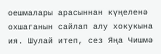оешмалары арасыннан күңеленә охшаганын сайлап алу хокукына ия. Шулай итеп, сез Яңа Чишмә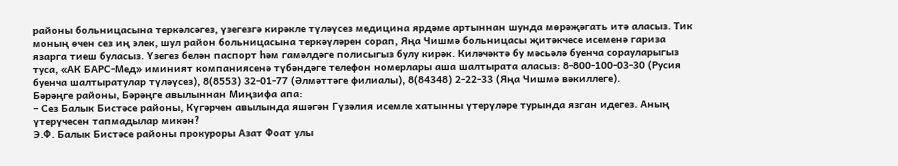районы больницасына теркәлсәгез, үзегезгә кирәкле түләүсез медицина ярдәме артыннан шунда мөрәҗәгать итә аласыз. Тик моның өчен сез иң элек, шул район больницасына теркәүләрен сорап, Яңа Чишмә больницасы җитәкчесе исеменә гариза язарга тиеш буласыз. Үзегез белән паспорт һәм гамәлдәге полисыгыз булу кирәк. Киләчәктә бу мәсьәлә буенча сорауларыгыз туса, «АК БАРС-Мед» иминият компаниясенә түбәндәге телефон номерлары аша шалтырата аласыз: 8-800-100-03-30 (Русия буенча шалтыратулар түләүсез), 8(8553) 32-01-77 (Әлмәттәге филиалы), 8(84348) 2-22-33 (Яңа Чишмә вәкиллеге).
Бәрәңге районы, Бәрәңге авылыннан Миңзифа апа:
– Сез Балык Бистәсе районы, Күгәрчен авылында яшәгән Гүзәлия исемле хатынны үтерүләре турында язган идегез. Аның үтерүчесен тапмадылар микән?
Э.Ф. Балык Бистәсе районы прокуроры Азат Фоат улы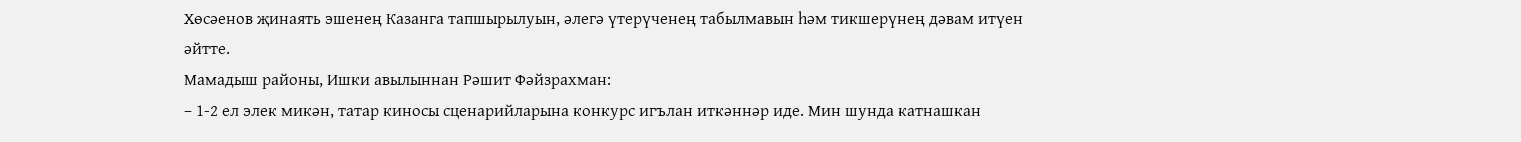Хөсәенов җинаять эшенең Казанга тапшырылуын, әлегә үтерүченең табылмавын һәм тикшерүнең дәвам итүен әйтте.
Мамадыш районы, Ишки авылыннан Рәшит Фәйзрахман:
– 1-2 ел элек микән, татар киносы сценарийларына конкурс игълан иткәннәр иде. Мин шунда катнашкан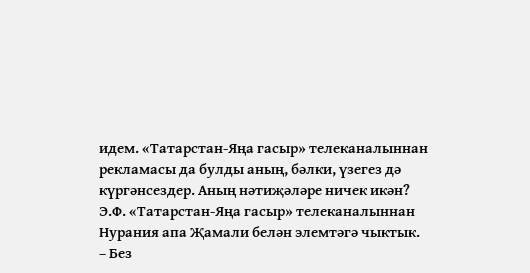идем. «Татарстан-Яңа гасыр» телеканалыннан рекламасы да булды аның, бәлки, үзегез дә күргәнсездер. Аның нәтиҗәләре ничек икән?
Э.Ф. «Татарстан-Яңа гасыр» телеканалыннан Нурания апа Җамали белән элемтәгә чыктык.
– Без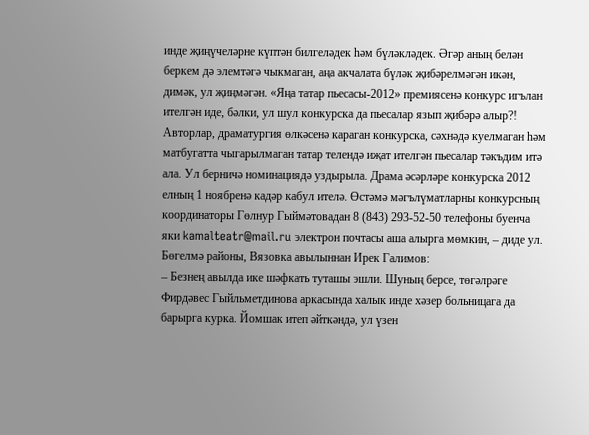инде җиңүчеләрне күптән билгеләдек һәм бүләкләдек. Әгәр аның белән беркем дә элемтәгә чыкмаган, аңа акчалата бүләк җибәрелмәгән икән, димәк, ул җиңмәгән. «Яңа татар пьесасы-2012» премиясенә конкурс игълан ителгән иде, бәлки, ул шул конкурска да пьесалар язып җибәрә алыр?! Авторлар, драматургия өлкәсенә караган конкурска, сәхнәдә куелмаган һәм матбугатта чыгарылмаган татар телендә иҗат ителгән пьесалар тәкъдим итә ала. Ул берничә номинациядә уздырыла. Драма әсәрләре конкурска 2012 елның 1 ноябренә кадәр кабул ителә. Өстәмә мәгълүматларны конкурсның координаторы Гөлнур Гыймәтовадан 8 (843) 293-52-50 телефоны буенча яки kamalteatr@mail.ru электрон почтасы аша алырга мөмкин, – диде ул.
Бөгелмә районы, Вязовка авылыннан Ирек Галимов:
– Безнең авылда ике шәфкать туташы эшли. Шуның берсе, төгәлрәге Фирдәвес Гыйльметдинова аркасында халык инде хәзер больницага да барырга курка. Йомшак итеп әйткәндә, ул үзен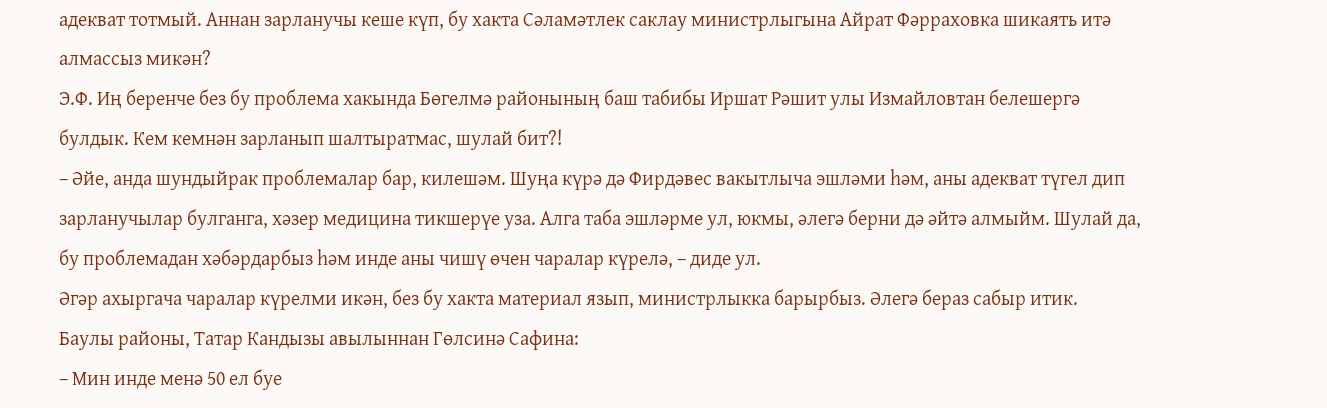адекват тотмый. Аннан зарланучы кеше күп, бу хакта Сәламәтлек саклау министрлыгына Айрат Фәрраховка шикаять итә алмассыз микән?
Э.Ф. Иң беренче без бу проблема хакында Бөгелмә районының баш табибы Иршат Рәшит улы Измайловтан белешергә булдык. Кем кемнән зарланып шалтыратмас, шулай бит?!
– Әйе, анда шундыйрак проблемалар бар, килешәм. Шуңа күрә дә Фирдәвес вакытлыча эшләми һәм, аны адекват түгел дип зарланучылар булганга, хәзер медицина тикшерүе уза. Алга таба эшләрме ул, юкмы, әлегә берни дә әйтә алмыйм. Шулай да, бу проблемадан хәбәрдарбыз һәм инде аны чишү өчен чаралар күрелә, – диде ул.
Әгәр ахыргача чаралар күрелми икән, без бу хакта материал язып, министрлыкка барырбыз. Әлегә бераз сабыр итик.
Баулы районы, Татар Кандызы авылыннан Гөлсинә Сафина:
– Мин инде менә 50 ел буе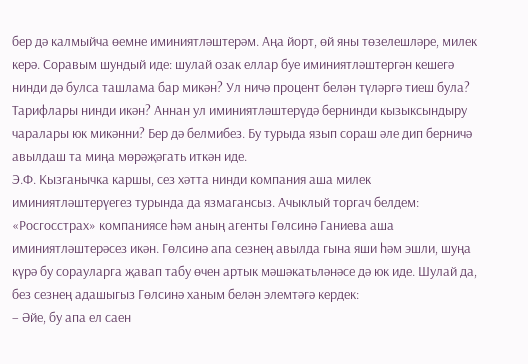бер дә калмыйча өемне иминиятләштерәм. Аңа йорт, өй яны төзелешләре, милек керә. Соравым шундый иде: шулай озак еллар буе иминиятләштергән кешегә нинди дә булса ташлама бар микән? Ул ничә процент белән түләргә тиеш була? Тарифлары нинди икән? Аннан ул иминиятләштерүдә бернинди кызыксындыру чаралары юк микәнни? Бер дә белмибез. Бу турыда язып сораш әле дип берничә авылдаш та миңа мөрәҗәгать иткән иде.
Э.Ф. Кызганычка каршы, сез хәтта нинди компания аша милек иминиятләштерүегез турында да язмагансыз. Ачыклый торгач белдем: «Росгосстрах» компаниясе һәм аның агенты Гөлсинә Ганиева аша иминиятләштерәсез икән. Гөлсинә апа сезнең авылда гына яши һәм эшли, шуңа күрә бу сорауларга җавап табу өчен артык мәшәкатьләнәсе дә юк иде. Шулай да, без сезнең адашыгыз Гөлсинә ханым белән элемтәгә кердек:
– Әйе, бу апа ел саен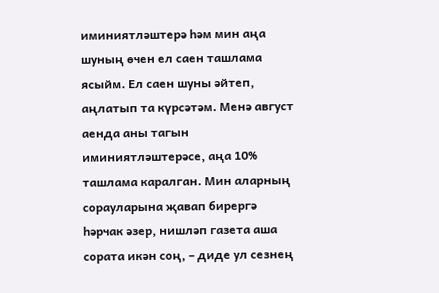иминиятләштерә һәм мин аңа шуның өчен ел саен ташлама ясыйм. Ел саен шуны әйтеп, аңлатып та күрсәтәм. Менә август аенда аны тагын иминиятләштерәсе, аңа 10% ташлама каралган. Мин аларның сорауларына җавап бирергә һәрчак әзер, нишләп газета аша сората икән соң, – диде ул сезнең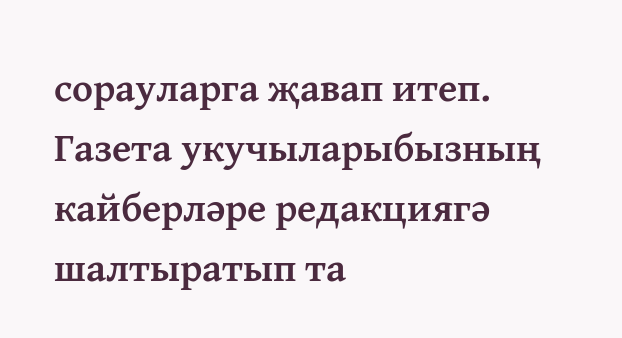сорауларга җавап итеп.
Газета укучыларыбызның кайберләре редакциягә шалтыратып та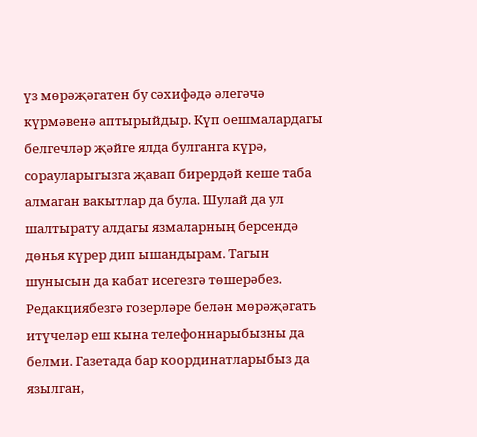үз мөрәҗәгатен бу сәхифәдә әлегәчә күрмәвенә аптырыйдыр. Күп оешмалардагы белгечләр җәйге ялда булганга күрә, сорауларыгызга җавап бирердәй кеше таба алмаган вакытлар да була. Шулай да ул шалтырату алдагы язмаларның берсендә дөнья күрер дип ышандырам. Тагын шунысын да кабат исегезгә төшерәбез. Редакциябезгә гозерләре белән мөрәҗәгать итүчеләр еш кына телефоннарыбызны да белми. Газетада бар координатларыбыз да язылган,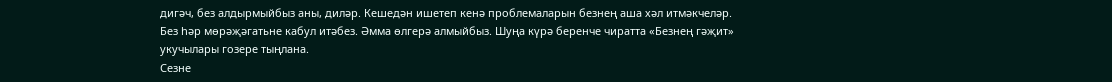дигәч, без алдырмыйбыз аны, диләр. Кешедән ишетеп кенә проблемаларын безнең аша хәл итмәкчеләр. Без һәр мөрәҗәгатьне кабул итәбез. Әмма өлгерә алмыйбыз. Шуңа күрә беренче чиратта «Безнең гәҗит» укучылары гозере тыңлана.
Сезне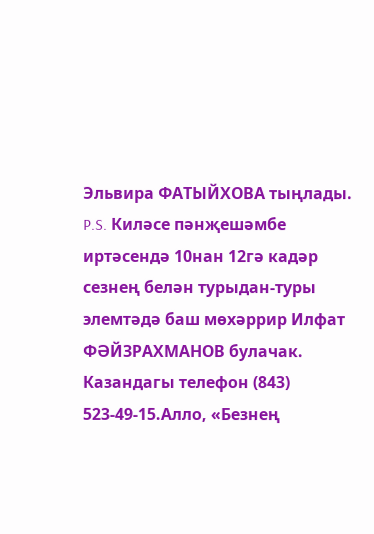Эльвира ФАТЫЙХОВА тыңлады.
P.S. Киләсе пәнҗешәмбе иртәсендә 10нан 12гә кадәр сезнең белән турыдан-туры элемтәдә баш мөхәррир Илфат ФӘЙЗРАХМАНОВ булачак. Казандагы телефон (843) 523-49-15.Алло, «Безнең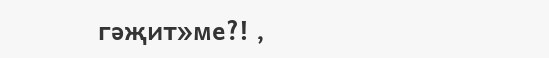гәҗит»ме?! ,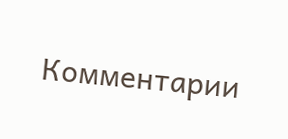Комментарии